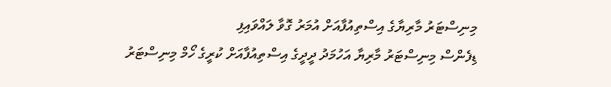މިނިސްޓަރު މާރިޔާގެ އިސްތިއުފާއަށް އުމަރު ގޮވާ ލައްވައިފި
ޑިފެންސް މިނިސްޓަރު މާރިޔާ އަހުމަދު ދީދީގެ އިސްތިއުފާއަށް ކުރީގެ ހޯމް މިނިސްޓަރު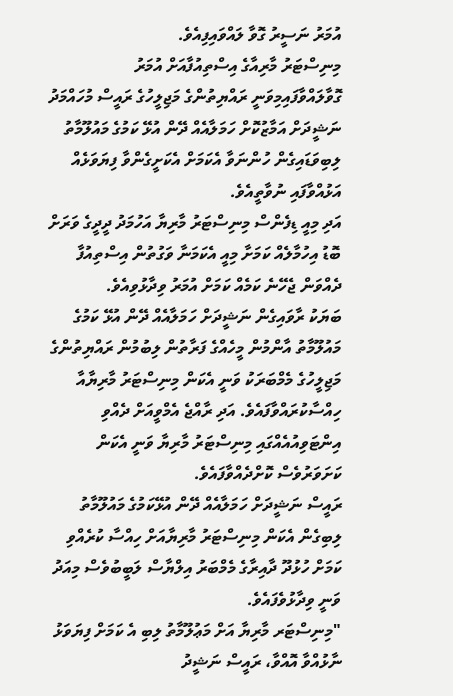އުމަރު ނަސީރު ގޮވާ ލައްވައިފިއެވެ.
މިނިސްޓަރު މާރިއާގެ އިސްތިއުފާއަށް އުމަރު ގޮވާލައްވާފައިމިވަނީ ރައްޔިތުންގެ މަޖިލީހުގެ ރައީސް މުހައްމަދު ނަޝީދަށް އަމާޒުކޮށް ހަމަލާއެއް ދޭން އުޅޭ ކަމުގެ މައުލޫމާތު ލިބިވަޑައިގެން ހުންނަވާ އެކަމަށް އެކަށީގެންވާ ފިޔަވަޅެއް އަޅުއްވާފައި ނުވާތީއެވެ.
އަދި މިއީ ޑިފެންސް މިނިސްޓަރު މާރިޔާ އަހުމަދު ދީދީގެ ވަރަށް ބޮޑު އިހުމާލެއް ކަމަށާ މިއީ އެކަމަނާ ވަގުތުން އިސްތިއުފާ ދެއްވަން ޖެހޭނެ ކަމެއް ކަމަށް އުމަރު ވިދާޅުވިއެވެ.
ބަޔަކު ރާވައިގެން ނަޝީދަށް ހަމަލާއެއް ދޭން އުޅޭ ކަމުގެ މައުލޫމާތު އާންމުން މީހެއްގެ ފަރާތުން ލިބުމުން ރައްޔިތުންގެ މަޖިލީހުގެ މެމްބަރަކު ވަނީ އެކަން މިނިސްޓަރު މާރިޔާއާ ހިއްސާކުރައްވާފައެވެ. އަދި ރާއްޖެ އެމްވީއަށް ދެއްވި އިންޓަވިއުއެއްގައި މިނިސްޓަރު މާރިޔާ ވަނީ އެކަން ކަށަވަރުވެސް ކޮށްދެއްވާފައެވެ.
ރައީސް ނަޝީދަށް ހަމަލާއެއް ދޭން އުޅޭކަމުގެ މައުލޫމާތު ލިބިގެން އެކަން މިނިސްޓަރު މާރިޔާއަށް ހިއްސާ ކުރެއްވި ކަމަށް ހުޅުދޫ ދާއިރާގެ މެމްބަރު އިލްޔާސް ލަބީބުވެސް މިއަދު ވަނީ ވިދާޅުވެފައެވެ.
"މިނިސްޓަރ މާރިޔާ އަށް މަޢުލޫމާތު ލިބި އެ ކަމަށް ފިޔަވަޅު ނާޅުއްވާ އޮއްވާ، ރައީސް ނަޝީދު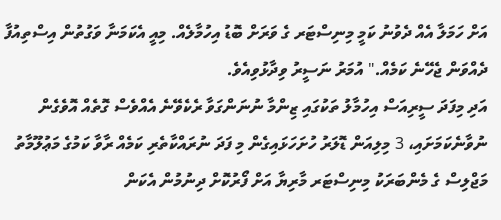އަށް ހަމަލާ އެއް ދެވުނު ކަމީ މިނިސްޓަރ ގެ ވަރަށް ބޮޑު އިހުމާލެއް. މިއީ އެކަމަނާ ވަގުތުން އިސްތިއުފާ ދެއްވަން ޖެހޭނެ ކަމެއް." އުމަރު ނަސީރު ވިދާޅުވިއެވެ.
އަދި މިފަދަ ސީރިއަސް އިހުމާލު ތަކުގައި ޒިންމާ ނުނަންގަވާ ރެކެވޭނެ އެއްވެސް ގޮތެއް އޮވެގެން ނުވާނެކަމަށައި، 3 މިލިއަން ޑޮލަރު ހުށަހަޅައިގެން މި ފަދަ ނުރައްކާތެރި ކަމެއް ރާވާ ކަމުގެ މަޢުލޫމާތު މަޖްލިސް ގެ މެންބަރަކު މިނިސްޓަރ މާރިޔާ އަށް ފޯރުކޮށް ދިނުމުން އެކަން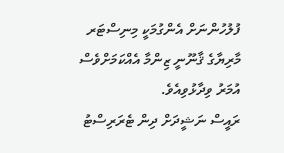ފުލުހުންނަށް އެންގުމަކީ މިނިސްޓަރ މާރިޔާގެ ޤާނޫނީ ޒިންމާ އެއްކަމަށްވެސް އުމަރު ވިދާޅުވިއެވެ.
ރައީސް ނަޝީދަށް ދިން ޓެރަރިސްޓު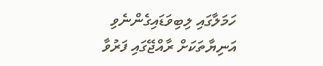ހަމަލާގައި ލިބިވަޑައިގެންނެވި އަނިޔާތަކަށް ރާއްޖޭގައި ފަރުވާ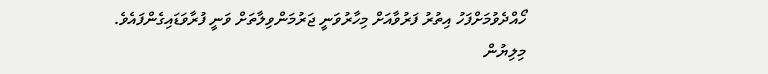ހޯއްދެވުމަށްފަހު އިތުރު ފަރުވާއަށް މިހާރުވަނީ ޖަރުމަންވިލާތަށް ވަނީ ފުރާވަޑައިގެންފައެވެ.
މިލިޔުން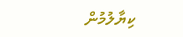ކިޔާލުމުން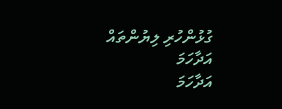ގުޅުންހުރި ލިޔުންތައް
އަދާހަމަ
އަދާހަމަ